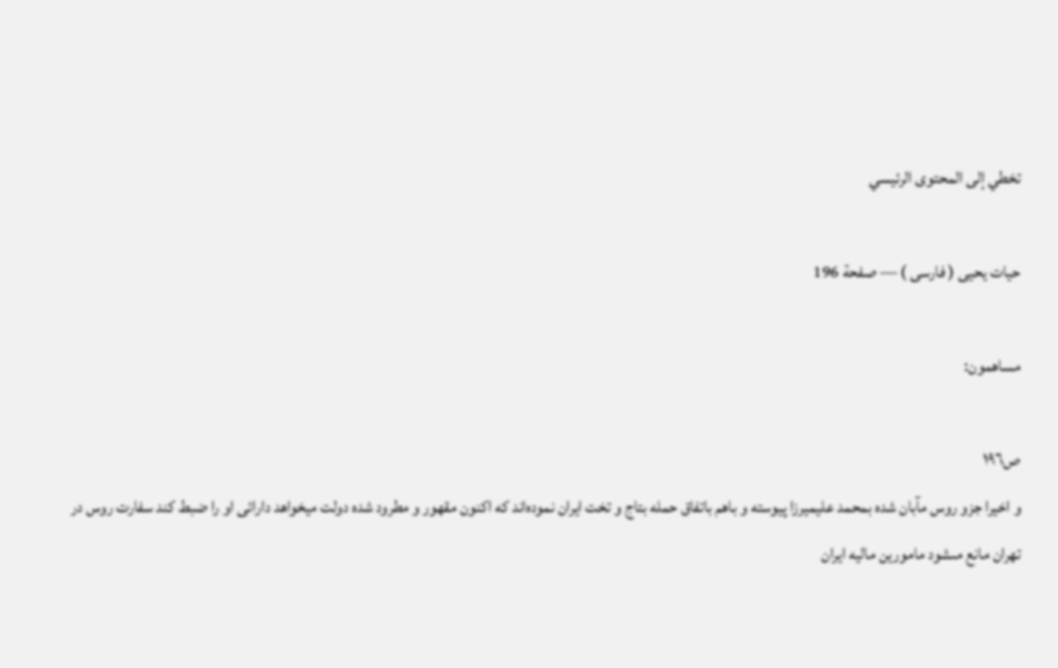تخطي إلى المحتوى الرئيسي

حيات يحيى ( فارسى ) — صفحة 196

مساهمون:

ص١٩٦
و اخيرا جزو روس مآبان شده بمحمد عليميرزا پيوسته و باهم باتفاق حمله بتاج و تخت ايران نموده‌اند كه اكنون مقهور و مطرود شده دولت ميخواهد دارائى او را ضبط كند سفارت روس در تهران مانع مىشود مامورين ماليه ايران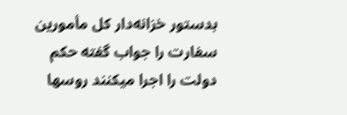بدستور خزانه‌دار كل مأمورين سفارت را جواب گفته حكم دولت را اجرا ميكنند روسها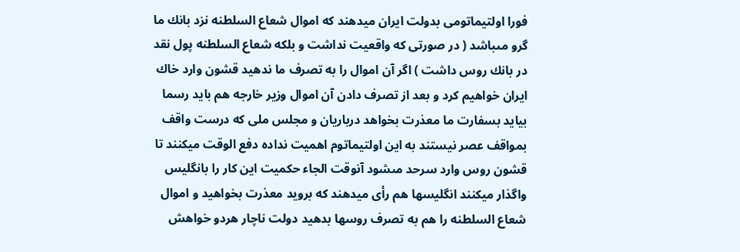فورا اولتيماتومى بدولت ايران ميدهند كه اموال شعاع السلطنه نزد بانك ما گرو مىباشد ( در صورتى كه واقعيت نداشت و بلكه شعاع السلطنه پول نقد در بانك روس داشت ) اگر آن اموال را به تصرف ما ندهيد قشون وارد خاك ايران خواهيم كرد و بعد از تصرف دادن آن اموال وزير خارجه هم بايد رسما بيايد بسفارت ما معذرت بخواهد درباريان و مجلس ملى كه درست واقف بمواقف عصر نيستند به اين اولتيماتوم اهميت نداده دفع الوقت ميكنند تا قشون روس وارد سرحد مىشود آنوقت الجاء حكميت اين كار را بانگليس واگذار ميكنند انگليسها هم رأى ميدهند كه برويد معذرت بخواهيد و اموال شعاع السلطنه را هم به تصرف روسها بدهيد دولت ناچار هردو خواهش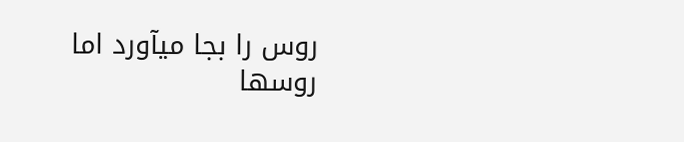روس را بجا ميآورد اما روسها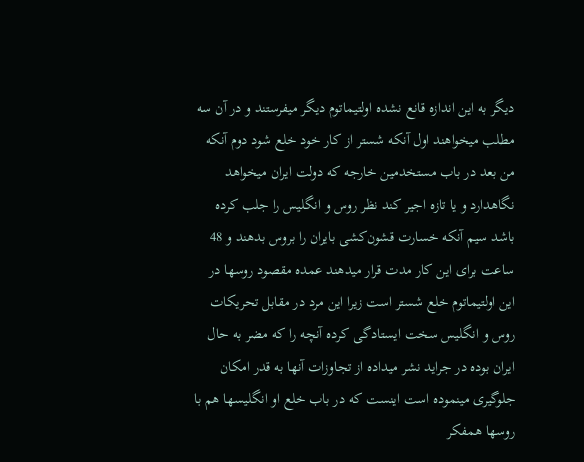ديگر به اين اندازه قانع نشده اولتيماتوم ديگر ميفرستند و در آن سه مطلب ميخواهند اول آنكه شستر از كار خود خلع شود دوم آنكه من بعد در باب مستخدمين خارجه كه دولت ايران ميخواهد نگاهدارد و يا تازه اجير كند نظر روس و انگليس را جلب كرده باشد سيم آنكه خسارت قشون‌كشى بايران را بروس بدهند و 48 ساعت براى اين كار مدت قرار ميدهند عمده مقصود روسها در اين اولتيماتوم خلع شستر است زيرا اين مرد در مقابل تحريكات روس و انگليس سخت ايستادگى كرده آنچه را كه مضر به حال ايران بوده در جرايد نشر ميداده از تجاوزات آنها به قدر امكان جلوگيرى مينموده است اينست كه در باب خلع او انگليسها هم با روسها همفكر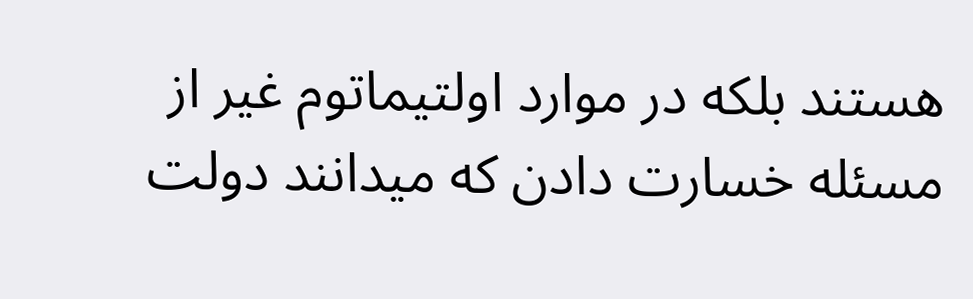هستند بلكه در موارد اولتيماتوم غير از مسئله خسارت دادن كه ميدانند دولت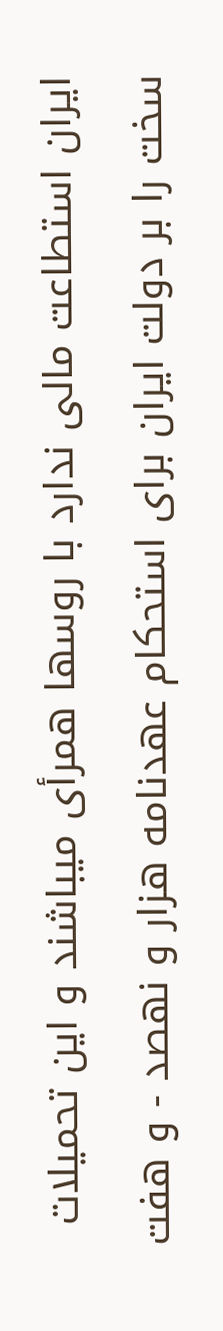ايران استطاعت مالى ندارد با روسها همرأى ميباشند و اين تحميلات سخت را بر دولت ايران براى استحكام عهدنامه هزار و نهصد - و هفت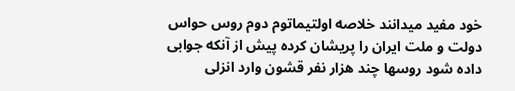خود مفيد ميدانند خلاصه اولتيماتوم دوم روس حواس دولت و ملت ايران را پريشان كرده پيش از آنكه جوابى داده شود روسها چند هزار نفر قشون وارد انزلى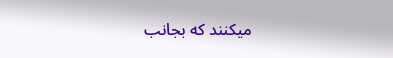ميكنند كه بجانب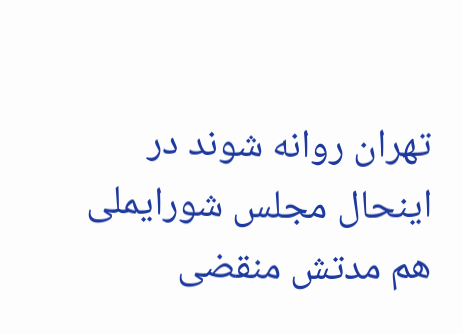تهران روانه شوند در اينحال مجلس شورايملى هم مدتش منقضى